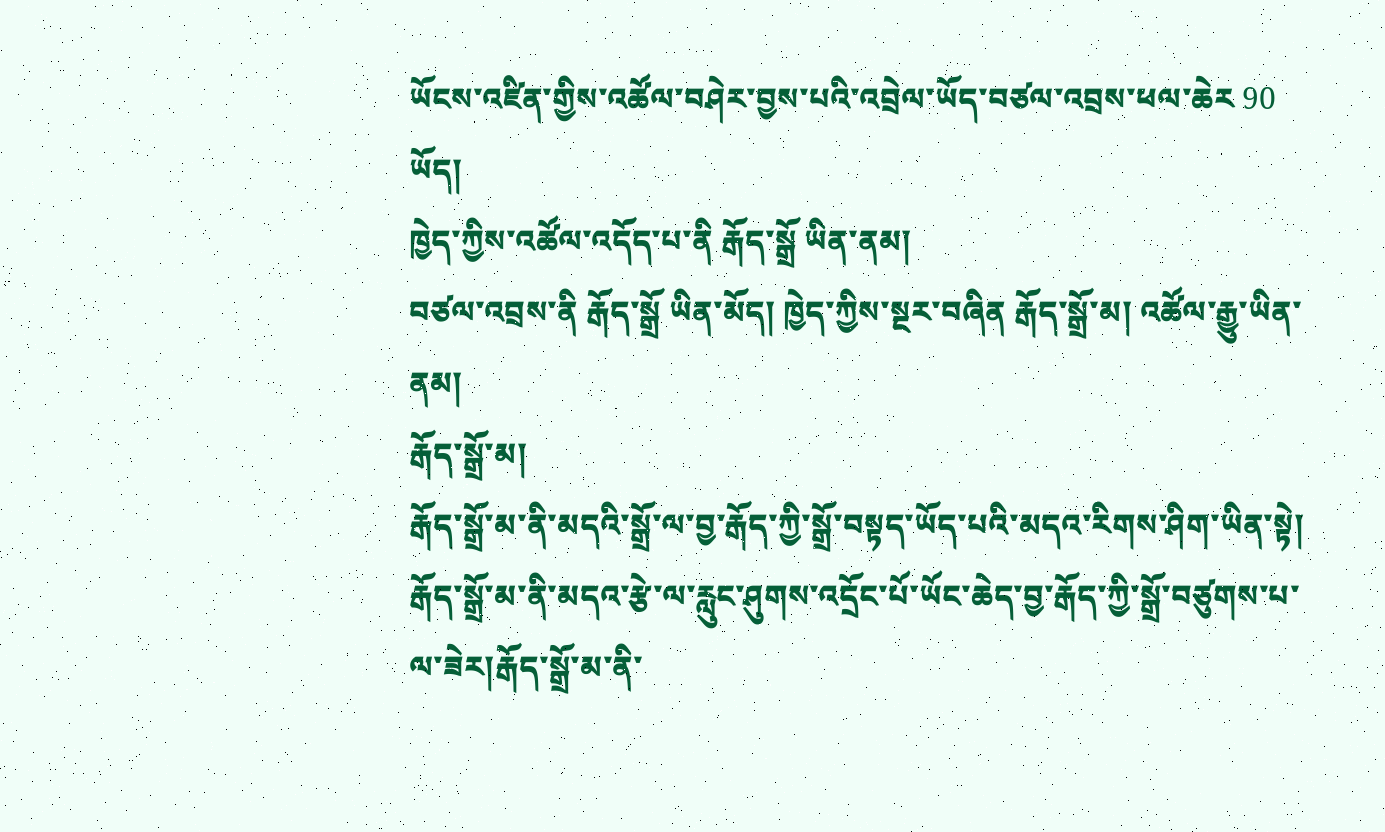ཡོངས་འཛིན་གྱིས་འཚོལ་བཤེར་བྱས་པའི་འབྲེལ་ཡོད་བཙལ་འབྲས་ཕལ་ཆེར 90 ཡོད།
ཁྱེད་ཀྱིས་འཚོལ་འདོད་པ་ནི རྒོད་སྒྲོ ཡིན་ནམ།
བཙལ་འབྲས་ནི རྒོད་སྒྲོ ཡིན་མོད། ཁྱེད་ཀྱིས་སྔར་བཞིན རྒོད་སྒྲོ་མ། འཚོལ་རྒྱུ་ཡིན་ནམ།
རྒོད་སྒྲོ་མ།
རྒོད་སྒྲོ་མ་ནི་མདའི་སྒྲོ་ལ་བྱ་རྒོད་ཀྱི་སྒྲོ་བསྟད་ཡོད་པའི་མདའ་རིགས་ཤིག་ཡིན་སྟེ། རྒོད་སྒྲོ་མ་ནི་མདའ་རྩེ་ལ་རླུང་ཤུགས་འདྲོང་པོ་ཡོང་ཆེད་བྱ་རྒོད་ཀྱི་སྒྲོ་བཙུགས་པ་ལ་ཟེར།རྒོད་སྒྲོ་མ་ནི་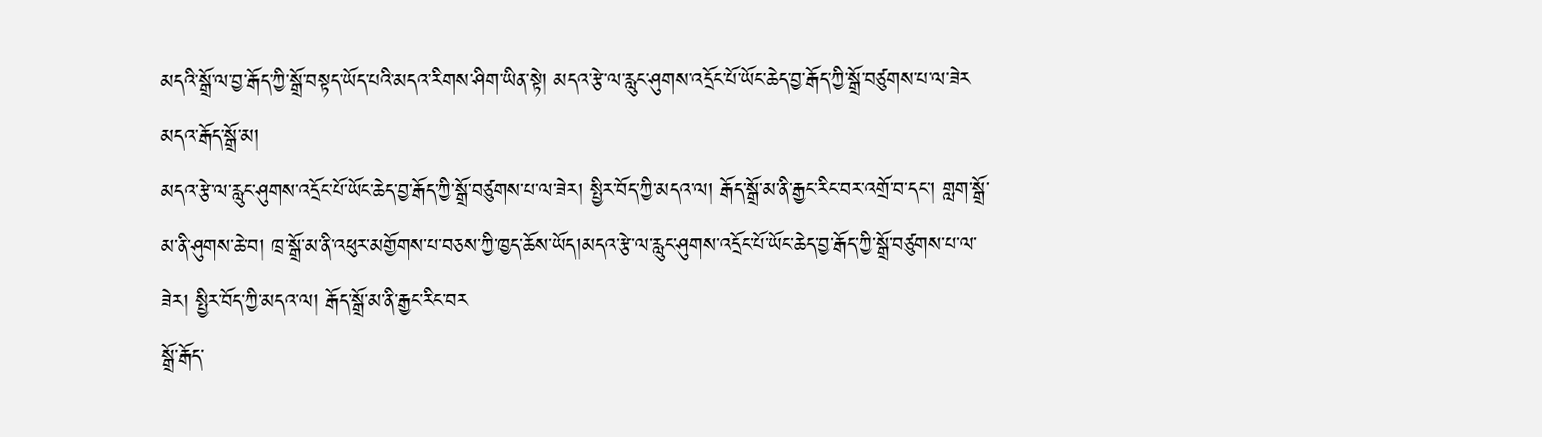མདའི་སྒྲོ་ལ་བྱ་རྒོད་ཀྱི་སྒྲོ་བསྟད་ཡོད་པའི་མདའ་རིགས་ཤིག་ཡིན་སྟེ། མདའ་རྩེ་ལ་རླུང་ཤུགས་འདྲོང་པོ་ཡོང་ཆེད་བྱ་རྒོད་ཀྱི་སྒྲོ་བཙུགས་པ་ལ་ཟེར
མདའ་རྒོད་སྒྲོ་མ།
མདའ་རྩེ་ལ་རླུང་ཤུགས་འདྲོང་པོ་ཡོང་ཆེད་བྱ་རྒོད་ཀྱི་སྒྲོ་བཙུགས་པ་ལ་ཟེར། སྤྱིར་བོད་ཀྱི་མདའ་ལ། རྒོད་སྒྲོ་མ་ནི་རྒྱང་རིང་བར་འགྲོ་བ་དང་། གླག་སྒྲོ་མ་ནི་ཤུགས་ཆེ་བ། ཁྲ་སྒྲོ་མ་ནི་འཕུར་མགྱོགས་པ་བཅས་ཀྱི་ཁྱད་ཆོས་ཡོད།མདའ་རྩེ་ལ་རླུང་ཤུགས་འདྲོང་པོ་ཡོང་ཆེད་བྱ་རྒོད་ཀྱི་སྒྲོ་བཙུགས་པ་ལ་ཟེར། སྤྱིར་བོད་ཀྱི་མདའ་ལ། རྒོད་སྒྲོ་མ་ནི་རྒྱང་རིང་བར
སྒྲོ་རྒོད་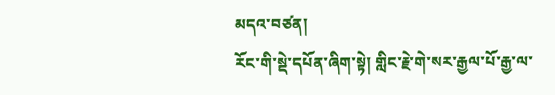མདའ་བཙན།
རོང་གི་སྡེ་དཔོན་ཞིག་སྟེ། གླིང་རྗེ་གེ་སར་རྒྱལ་པོ་རྒྱ་ལ་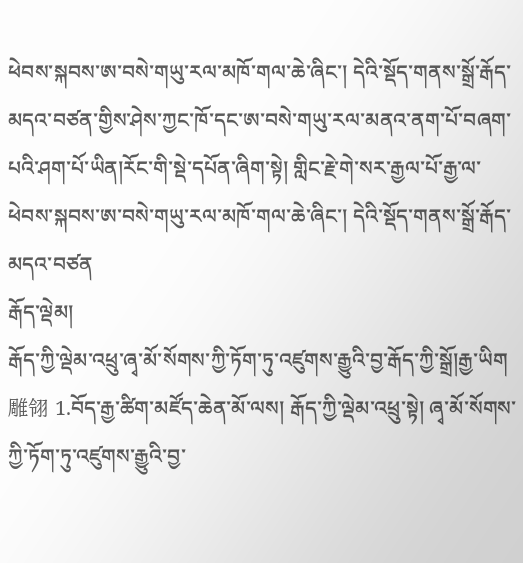ཕེབས་སྐབས་ཨ་བསེ་གཡུ་རལ་མཁོ་གལ་ཆེ་ཞིང་། དེའི་སྡོད་གནས་སྒྲོ་རྒོད་མདའ་བཙན་གྱིས་ཤེས་ཀྱང་ཁོ་དང་ཨ་བསེ་གཡུ་རལ་མནའ་ནག་པོ་བཞག་པའི་ཤག་པོ་ཡིན།རོང་གི་སྡེ་དཔོན་ཞིག་སྟེ། གླིང་རྗེ་གེ་སར་རྒྱལ་པོ་རྒྱ་ལ་ཕེབས་སྐབས་ཨ་བསེ་གཡུ་རལ་མཁོ་གལ་ཆེ་ཞིང་། དེའི་སྡོད་གནས་སྒྲོ་རྒོད་མདའ་བཙན
རྒོད་ལྡེམ།
རྒོད་ཀྱི་ལྡེམ་འཕྲུ་ཞྭ་མོ་སོགས་ཀྱི་ཏོག་ཏུ་འཛུགས་རྒྱུའི་བྱ་རྒོད་ཀྱི་སྒྲོ།རྒྱ་ཡིག 雕翎 1.བོད་རྒྱ་ཚིག་མཛོད་ཆེན་མོ་ལས། རྒོད་ཀྱི་ལྡེམ་འཕྲུ་སྟེ། ཞྭ་མོ་སོགས་ཀྱི་ཏོག་ཏུ་འཛུགས་རྒྱུའི་བྱ་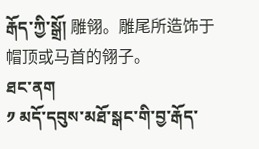རྒོད་ཀྱི་སྒྲོ། 雕翎。雕尾所造饰于帽顶或马首的翎子。
ཐང་ནག
༡ མདོ་དབུས་མཐོ་སྒང་གི་བྱ་རྒོད་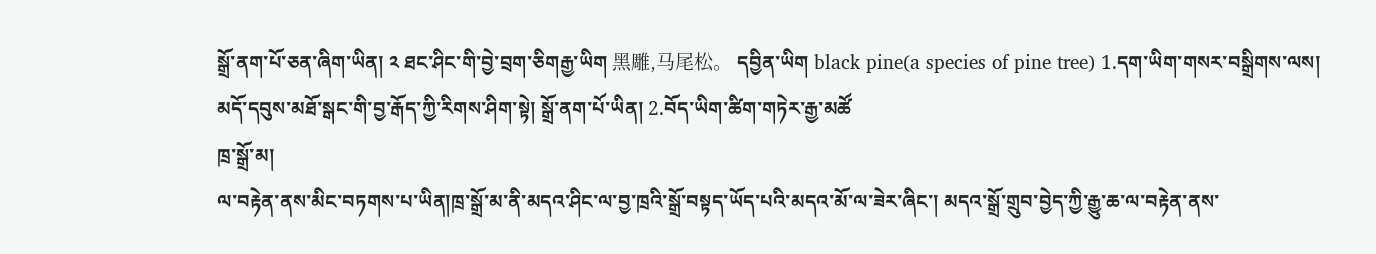སྒྲོ་ནག་པོ་ཅན་ཞིག་ཡིན། ༢ ཐང་ཤིང་གི་བྱེ་བྲག་ཅིགརྒྱ་ཡིག 黑雕,马尾松。 དབྱིན་ཡིག black pine(a species of pine tree) 1.དག་ཡིག་གསར་བསྒྲིགས་ལས། མདོ་དབུས་མཐོ་སྒང་གི་བྱ་རྒོད་ཀྱི་རིགས་ཤིག་སྟེ། སྒྲོ་ནག་པོ་ཡིན། 2.བོད་ཡིག་ཚིག་གཏེར་རྒྱ་མཚོ
ཁྲ་སྒྲོ་མ།
ལ་བརྟེན་ནས་མིང་བཏགས་པ་ཡིན།ཁྲ་སྒྲོ་མ་ནི་མདའ་ཤིང་ལ་བྱ་ཁྲའི་སྒྲོ་བསྟད་ཡོད་པའི་མདའ་མོ་ལ་ཟེར་ཞིང་། མདའ་སྒྲོ་གྲུབ་བྱེད་ཀྱི་རྒྱུ་ཆ་ལ་བརྟེན་ནས་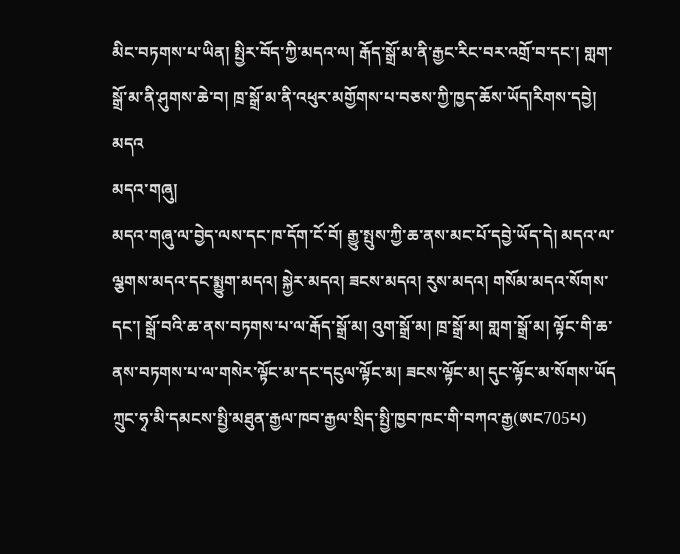མིང་བཏགས་པ་ཡིན། སྤྱིར་བོད་ཀྱི་མདའ་ལ། རྒོད་སྒྲོ་མ་ནི་རྒྱང་རིང་བར་འགྲོ་བ་དང་། གླག་སྒྲོ་མ་ནི་ཤུགས་ཆེ་བ། ཁྲ་སྒྲོ་མ་ནི་འཕུར་མགྱོགས་པ་བཅས་ཀྱི་ཁྱད་ཆོས་ཡོད།རིགས་དབྱེ། མདའ
མདའ་གཞུ།
མདའ་གཞུ་ལ་བྱེད་ལས་དང་ཁ་དོག་ངོ་བོ། རྒྱུ་སྤུས་ཀྱི་ཆ་ནས་མང་པོ་དབྱེ་ཡོད་དེ། མདའ་ལ་ལྕགས་མདའ་དང་སྨྱུག་མདའ། སྐྱེར་མདའ། ཟངས་མདའ། རུས་མདའ། གསོམ་མདའ་སོགས་དང་། སྒྲོ་བའི་ཆ་ནས་བཏགས་པ་ལ་རྒོད་སྒྲོ་མ། འུག་སྒྲོ་མ། ཁྲ་སྒྲོ་མ། གླག་སྒྲོ་མ། ལྟོང་གི་ཆ་ནས་བཏགས་པ་ལ་གསེར་ལྟོང་མ་དང་དངུལ་ལྟོང་མ། ཟངས་ལྟོང་མ། དུང་ལྟོང་མ་སོགས་ཡོད
ཀྲུང་ཧྭ་མི་དམངས་སྤྱི་མཐུན་རྒྱལ་ཁབ་རྒྱལ་སྲིད་སྤྱི་ཁྱབ་ཁང་གི་བཀའ་རྒྱ(ཨང705པ)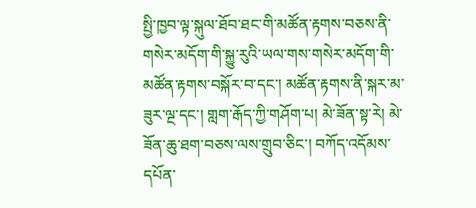སྤྱི་ཁྱབ་ལྟ་སྐུལ་ཐོབ་ཐང་གི་མཚོན་རྟགས་བཅས་ནི་གསེར་མདོག་གི་སྐྱུ་རུའི་ཡལ་གས་གསེར་མདོག་གི་མཚོན་རྟགས་བསྐོར་བ་དང་། མཚོན་རྟགས་ནི་སྐར་མ་ཟུར་ལྔ་དང་། གླག་རྒོད་ཀྱི་གཤོག་པ། མེ་ཟོན་སྟ་རེ། མེ་ཟོན་ཆུ་ཐག་བཅས་ལས་གྲུབ་ཅིང་། བཀོད་འདོམས་དཔོན་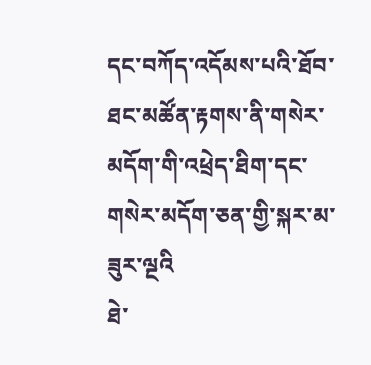དང་བཀོད་འདོམས་པའི་ཐོབ་ཐང་མཚོན་རྟགས་ནི་གསེར་མདོག་གི་འཕྲེད་ཐིག་དང་གསེར་མདོག་ཅན་གྱི་སྐར་མ་ཟུར་ལྔའི
ཐེ་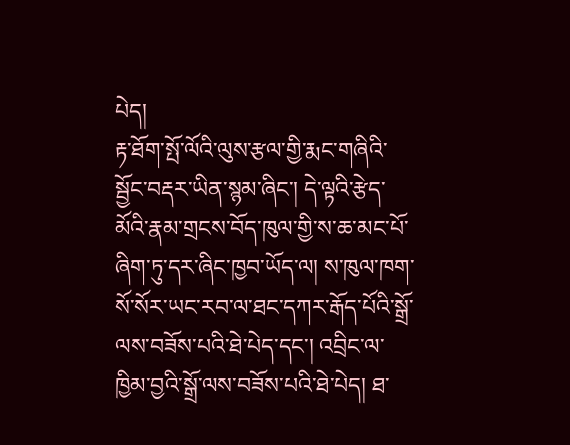པེད།
རྟ་ཐོག་སྤོ་ལོའི་ལུས་རྩལ་གྱི་རྨང་གཞིའི་སྦྱོང་བརྡར་ཡིན་སྙམ་ཞིང་། དེ་ལྟའི་རྩེད་མོའི་རྣམ་གྲངས་བོད་ཁུལ་གྱི་ས་ཆ་མང་པོ་ཞིག་ཏུ་དར་ཞིང་ཁྱབ་ཡོད་ལ། ས་ཁུལ་ཁག་སོ་སོར་ཡང་རབ་ལ་ཐང་དཀར་རྒོད་པོའི་སྒྲོ་ལས་བཟོས་པའི་ཐེ་པེད་དང་། འབྲིང་ལ་ཁྱིམ་བྱའི་སྒྲོ་ལས་བཟོས་པའི་ཐེ་པེད། ཐ་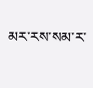མར་རས་སམ་ར་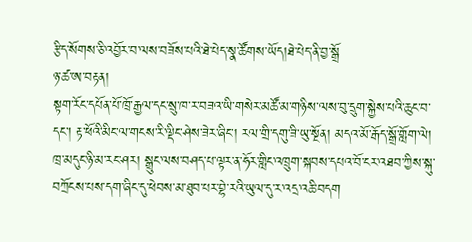རྩིད་སོགས་ཅི་འབྱོར་བ་ལས་བཟོས་པའི་ཐེ་པེད་སྣ་ཚོགས་ཡོད།ཐེ་པེད་ནི་བྱ་སྒྲོ
ཉ་ཚ་ཨ་བརྟན།
སྟག་རོང་དཔོན་པོ་ཁྲོ་རྒྱལ་དང་སྲུ་ཁ་ར་བཟའ་ཡི་གསེར་མཚོ་མ་གཉིས་ལས་བུ་དྲུག་སྐྱེས་པའི་ཆུང་བ་དང་། རྟ་ཕོའི་མིང་ལ་གངས་རི་ལྡིང་ཤེས་ཟེར་ཞིང་། རལ་གྲི་དགུ་ཟི་ཡུ་སྔོན། མདའ་མོ་རྒོད་སྒྲོ་གློག་ལེ། ཁྲ་མདུང་ཉི་མ་རང་ཤར། སྒྲུང་ལས་བཤད་པ་ལྟར་ན་ཧོར་གླིང་འཁྲུག་སྐབས་དཔའ་བོ་ངར་འཐབ་ཀྱིས་སྐུ་བཀྲོངས་པས་དག་ཞིང་དུ་ཕེབས་མ་ཐུབ་པར་བྷེ་རའི་ཡུལ་དུ་ར་འདྲ་འཆི་བདག